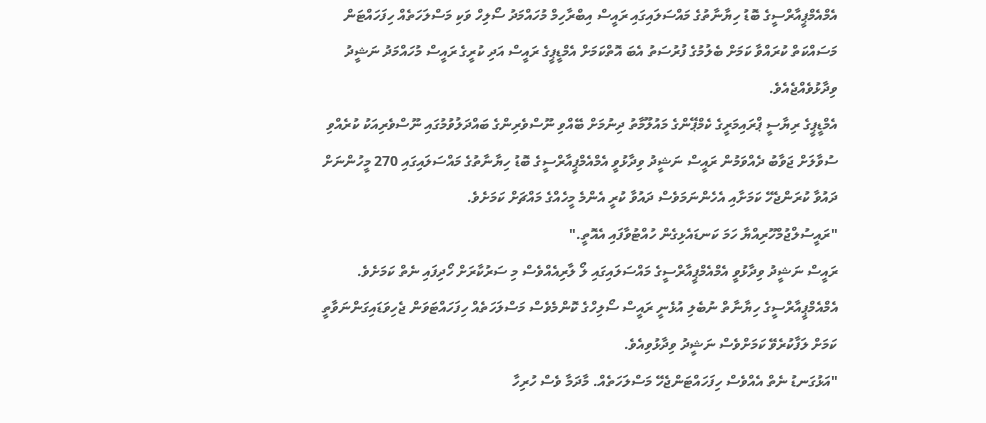އެމްއެމްޕީއާރްސީގެ ބޮޑު ހިޔާނާތުގެ މައްސަލައިގައި ރައީސް އިބްރާހިމް މުހައްމަދު ސޯލިހް ވަކި މަސްލަހަތެއް ހިފަހައްޓަން މަސައްކަތް ކުރައްވާ ކަމަށް ބެލުމުގެ ފުރުސަތު އެބަ އޮތްކަމަށް އެމްޑީޕީގެ ރައީސް އަދި ކުރީގެ ރައީސް މުހައްމަދު ނަޝީދު ވިދާޅުވެއްޖެއެވެ.
އެމްޑީޕީގެ ރިޔާސީ ޕްރައިމަރީގެ ކެމްޕޭންގެ މައުލޫމާތު ދިނުމަށް ބޭއްވި ނޫސްވެރިންގެ ބައްދަލުވުމުގައި ނޫސްވެރިއަކު ކުރެއްވި ސުވާލަށް ޖަވާބު ދެއްވަމުން ރައީސް ނަޝީދު ވިދާޅުވީ އެމްއެމްޕީއާރްސީގެ ބޮޑު ހިޔާނާތުގެ މައްސަލައިގައި 270 މީހުންނަށް ދައުވާ ކުރަންޖެހޭ ކަމަށާއި އެހެންނަމަވެސް ދައުވާ ކުރީ އެންމެ މީހެއްގެ މައްޗަށް ކަމަށެވެ.
"ރައީސުލްޖުމްހޫރިއްޔާ ހަމަ ކަނޑައެޅިގެން ހުއްޓުވާފައި އެއޮތީ."
ރައީސް ނަޝީދު ވިދާޅުވީ އެމްއެމްޕީއާރްސީގެ މައްސަލައިގައި ލޯ ލާރިއެއްވެސް މި ސަރުކާރަށް ހޯދިފައި ނެތް ކަމަށެވެ.
އެމްއެމްޕީއާރްސީގެ ހިޔާނާތް ނުބެލި އުޅެނީ ރައީސް ސޯލިހްގެ ކޮންމެވެސް މަސްލަހަތެއް ހިފަހައްޓަވަން ޖެހިވަޑައިގަންނަވާތީ ކަމަށް ލަފާކުރެވޭ ކަމަށްވެސް ނަޝީދު ވިދާޅުވިއެވެ.
"އަޅުގަނޑު ނެތް އެއްވެސް ހިފަހައްޓަންޖެހޭ މަސްލަހަތެއް. މާދަމާ ވެސް ހުރިހާ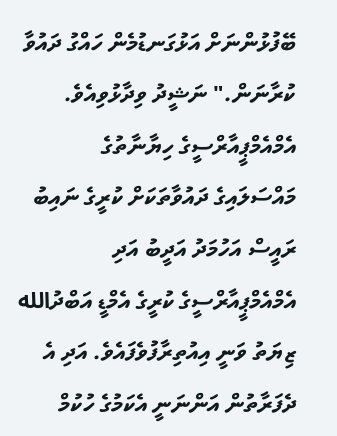ބޭފުޅުންނަށް އަޅުގަނޑުމެން ހައްގު ދައުވާ ކުރާނަން." ނަޝީދު ވިދާޅުވިއެވެ.
އެމްއެމްޕީއާރްސީގެ ހިޔާނާތުގެ މައްސަލައިގެ ދައުވާތަކަށް ކުރީގެ ނައިބު ރައީސް އަހުމަދު އަދީބު އަދި އެމްއެމްޕީއާރްސީގެ ކުރީގެ އެމްޑީ އަބްދުالله ޒިޔަތު ވަނީ އިއުތިރާފުވެފައެވެ. އަދި އެ ދެފަރާތުން އަންނަނީ އެކަމުގެ ހުކުމް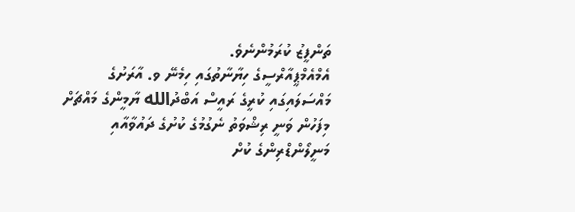ތަންފީޒު ކުރަމުންނެވެ.
އެމްއެމްޕީއާރްސީގެ ހިޔާނާތުގައި ހިމެނޭ ވ. އާރަށުގެ މައްސަލައިގައި ކުރީގެ ރައީސް އަބްދުالله ޔާމީންގެ މައްޗަށް މިފަހުން ވަނީ ރިޝްވަތު ނެގުމުގެ ކުށުގެ ދައުވާއާއި މަނީލޯންޑްރިންގެ ކުށް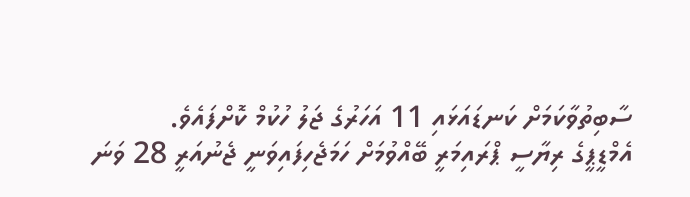ސާބިތުވާކަމަށް ކަނޑައަޅައި 11 އަހަރުގެ ޖަލު ހުކުމް ކޮށްފައެވެ.
އެމްޑީޕީގެ ރިޔާސީ ޕްރައިމަރީ ބޭއްވުމަށް ހަމަޖެހިފައިވަނީ ޖެނުއަރީ 28 ވަނަ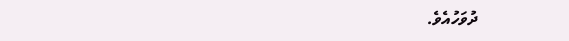ދުވަހުއެވެ.